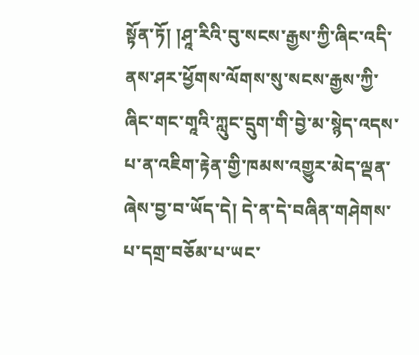སྟོན་ཏོ། །ཤཱ་རིའི་བུ་སངས་རྒྱས་ཀྱི་ཞིང་འདི་ནས་ཤར་ཕྱོགས་ལོགས་སུ་སངས་རྒྱས་ཀྱི་ཞིང་གང་གཱའི་ཀླུང་དྲུག་གི་བྱེ་མ་སྙེད་འདས་པ་ན་འཇིག་རྟེན་གྱི་ཁམས་འགྱུར་མེད་ལྡན་ཞེས་བྱ་བ་ཡོད་དེ། དེ་ན་དེ་བཞིན་གཤེགས་པ་དགྲ་བཅོམ་པ་ཡང་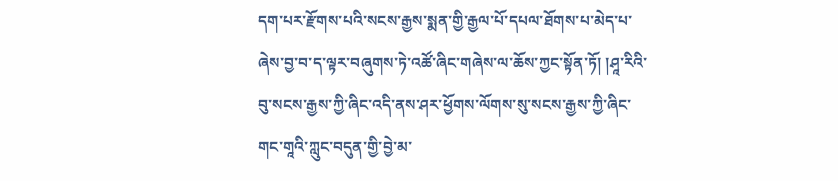དག་པར་རྫོགས་པའི་སངས་རྒྱས་སྨན་གྱི་རྒྱལ་པོ་དཔལ་ཐོགས་པ་མེད་པ་ཞེས་བྱ་བ་ད་ལྟར་བཞུགས་ཏེ་འཚོ་ཞིང་གཞེས་ལ་ཆོས་ཀྱང་སྟོན་ཏོ། །ཤཱ་རིའི་བུ་སངས་རྒྱས་ཀྱི་ཞིང་འདི་ནས་ཤར་ཕྱོགས་ལོགས་སུ་སངས་རྒྱས་ཀྱི་ཞིང་གང་གཱའི་ཀླུང་བདུན་གྱི་བྱེ་མ་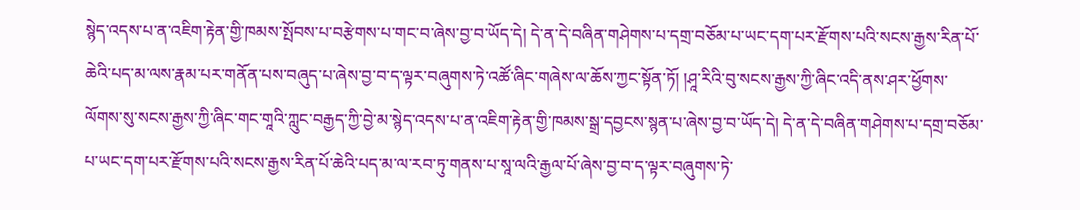སྙེད་འདས་པ་ན་འཇིག་རྟེན་གྱི་ཁམས་སྤོབས་པ་བརྩེགས་པ་གང་བ་ཞེས་བྱ་བ་ཡོད་དེ། དེ་ན་དེ་བཞིན་གཤེགས་པ་དགྲ་བཅོམ་པ་ཡང་དག་པར་རྫོགས་པའི་སངས་རྒྱས་རིན་པོ་ཆེའི་པད་མ་ལས་རྣམ་པར་གནོན་པས་བཞུད་པ་ཞེས་བྱ་བ་ད་ལྟར་བཞུགས་ཏེ་འཚོ་ཞིང་གཞེས་ལ་ཆོས་ཀྱང་སྟོན་ཏོ། །ཤཱ་རིའི་བུ་སངས་རྒྱས་ཀྱི་ཞིང་འདི་ནས་ཤར་ཕྱོགས་ལོགས་སུ་སངས་རྒྱས་ཀྱི་ཞིང་གང་གཱའི་ཀླུང་བརྒྱད་ཀྱི་བྱེ་མ་སྙེད་འདས་པ་ན་འཇིག་རྟེན་གྱི་ཁམས་སྒྲ་དབྱངས་སྙན་པ་ཞེས་བྱ་བ་ཡོད་དེ། དེ་ན་དེ་བཞིན་གཤེགས་པ་དགྲ་བཅོམ་པ་ཡང་དག་པར་རྫོགས་པའི་སངས་རྒྱས་རིན་པོ་ཆེའི་པད་མ་ལ་རབ་ཏུ་གནས་པ་སཱ་ལའི་རྒྱལ་པོ་ཞེས་བྱ་བ་ད་ལྟར་བཞུགས་ཏེ་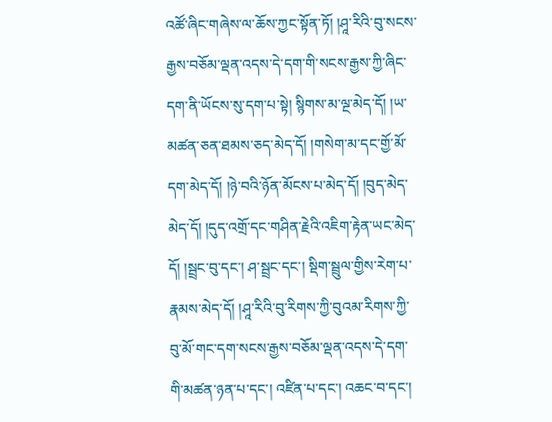འཚོ་ཞིང་གཞེས་ལ་ཆོས་ཀྱང་སྟོན་ཏོ། །ཤཱ་རིའི་བུ་སངས་རྒྱས་བཅོམ་ལྡན་འདས་དེ་དག་གི་སངས་རྒྱས་ཀྱི་ཞིང་དག་ནི་ཡོངས་སུ་དག་པ་སྟེ། སྙིགས་མ་ལྔ་མེད་དོ། །ཡ་མཚན་ཅན་ཐམས་ཅད་མེད་དོ། །གསེག་མ་དང་གྱོ་མོ་དག་མེད་དོ། །ཉེ་བའི་ཉོན་མོངས་པ་མེད་དོ། །བུད་མེད་མེད་དོ། །དུད་འགྲོ་དང་གཤིན་རྗེའི་འཇིག་རྟེན་ཡང་མེད་དོ། །སྦྲང་བུ་དང་། ཤ་སྦྲང་དང་། སྡིག་སྦྲུལ་གྱིས་རེག་པ་རྣམས་མེད་དོ། །ཤཱ་རིའི་བུ་རིགས་ཀྱི་བུའམ་རིགས་ཀྱི་བུ་མོ་གང་དག་སངས་རྒྱས་བཅོམ་ལྡན་འདས་དེ་དག་གི་མཚན་ཉན་པ་དང་། འཛིན་པ་དང་། འཆང་བ་དང་།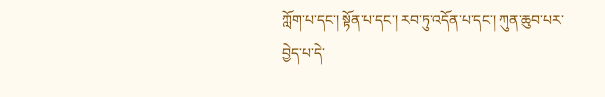ཀློག་པ་དང་། སྟོན་པ་དང་། རབ་ཏུ་འདོན་པ་དང་། ཀུན་ཆུབ་པར་བྱེད་པ་དེ་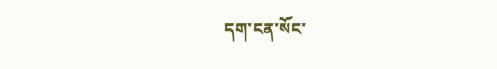དག་ངན་སོང་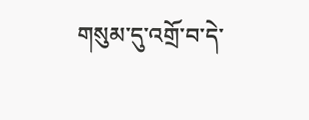གསུམ་དུ་འགྲོ་བ་དེ་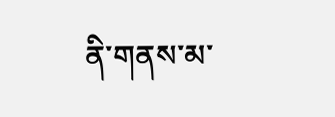ནི་གནས་མ་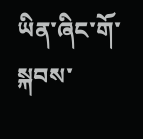ཡིན་ཞིང་གོ་སྐབས་